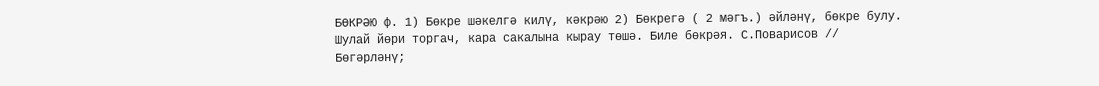БӨКРӘЮ ф. 1) Бөкре шәкелгә килү, кәкрәю 2) Бөкрегә ( 2 мәгъ.) әйләнү, бөкре булу. Шулай йөри торгач, кара сакалына кырау төшә. Биле бөкрәя. С.Поварисов // Бөгәрләнү;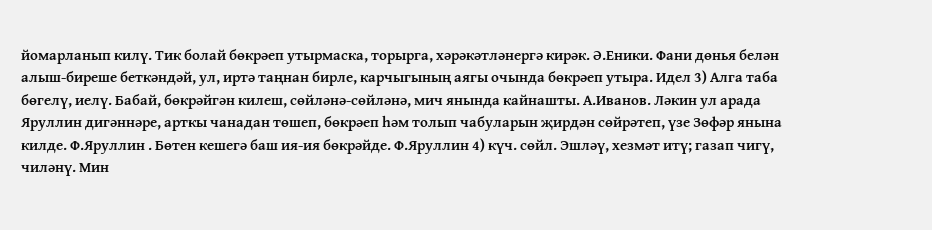йомарланып килү. Тик болай бөкрәеп утырмаска, торырга, хәрәкәтләнергә кирәк. Ә.Еники. Фани дөнья белән алыш-биреше беткәндәй, ул, иртә таңнан бирле, карчыгының аягы очында бөкрәеп утыра. Идел 3) Алга таба бөгелү, иелү. Бабай, бөкрәйгән килеш, сөйләнә-сөйләнә, мич янында кайнашты. А.Иванов. Ләкин ул арада Яруллин дигәннәре, арткы чанадан төшеп, бөкрәеп һәм толып чабуларын җирдән сөйрәтеп, үзе Зөфәр янына килде. Ф.Яруллин . Бөтен кешегә баш ия-ия бөкрәйде. Ф.Яруллин 4) күч. сөйл. Эшләү, хезмәт итү; газап чигү, чиләнү. Мин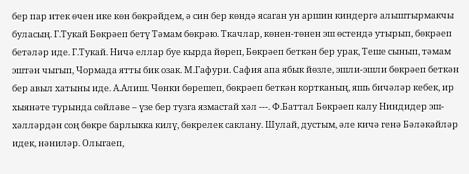бер пар итек өчен ике көн бөкрәйдем, ә син бер көндә ясаган ун аршин киндергә алыштырмакчы буласың. Г.Тукай Бөкрәеп бетү Тәмам бөкрәю. Ткачлар, көнен-төнен эш өстендә утырып, бөкрәеп бетәләр иде. Г.Тукай. Ничә еллар буе кырда йөреп, Бөкрәеп беткән бер урак, Теше сынып, тәмам эштән чыгып, Чормада ятты бик озак. М.Гафури. Сафия апа ябык йөзле, эшли-эшли бөкрәеп беткән бер авыл хатыны иде. А.Алиш. Чөнки бөрешеп, бөкрәеп беткән кортканың, яшь бичәләр кебек, ир хыянәте турында сөйләве – үзе бер тузга язмастай хәл ---. Ф.Баттал Бөкрәеп калу Ниндидер эш-хәлләрдән соң бөкре барлыкка килү, бөкрелек саклану. Шулай, дустым, әле кичә генә Бәләкәйләр идек, нәниләр. Олыгаеп,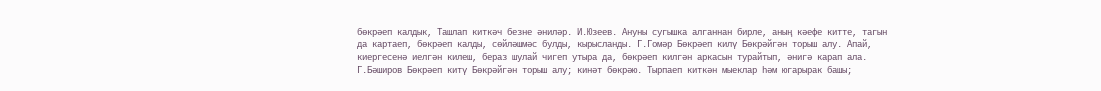бөкрәеп калдык, Ташлап киткәч безне әниләр. И.Юзеев. Ануны сугышка алганнан бирле, аның кәефе китте, тагын да картаеп, бөкрәеп калды, сөйләшмәс булды, кырысланды. Г.Гомәр Бөкрәеп килү Бөкрәйгән торыш алу. Апай, киергесенә иелгән килеш, бераз шулай чигеп утыра да, бөкрәеп килгән аркасын турайтып, әнигә карап ала. Г.Бәширов Бөкрәеп китү Бөкрәйгән торыш алу; кинәт бөкрәю. Тырпаеп киткән мыеклар һәм югарырак башы;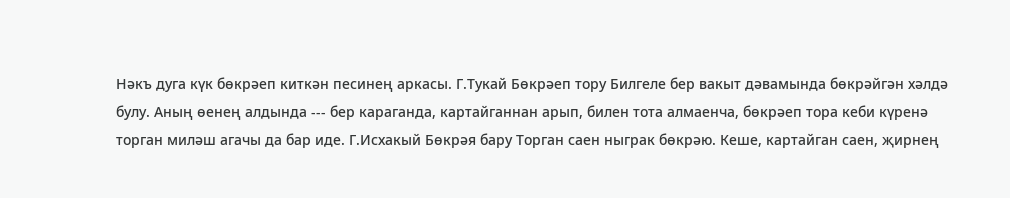Нәкъ дуга күк бөкрәеп киткән песинең аркасы. Г.Тукай Бөкрәеп тору Билгеле бер вакыт дәвамында бөкрәйгән хәлдә булу. Аның өенең алдында --- бер караганда, картайганнан арып, билен тота алмаенча, бөкрәеп тора кеби күренә торган миләш агачы да бар иде. Г.Исхакый Бөкрәя бару Торган саен ныграк бөкрәю. Кеше, картайган саен, җирнең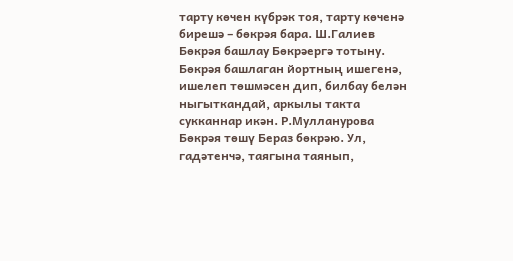тарту көчен күбрәк тоя, тарту көченә бирешә – бөкрәя бара. Ш.Галиев Бөкрәя башлау Бөкрәергә тотыну. Бөкрәя башлаган йортның ишегенә, ишелеп төшмәсен дип, билбау белән ныгыткандай, аркылы такта сукканнар икән. Р.Мулланурова Бөкрәя төшү Бераз бөкрәю. Ул, гадәтенчә, таягына таянып,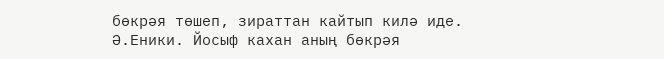бөкрәя төшеп, зираттан кайтып килә иде. Ә.Еники. Йосыф кахан аның бөкрәя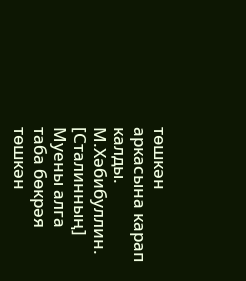төшкән аркасына карап калды. М.Хәбибуллин. [Сталинның] Муены алга таба бөкрәя төшкән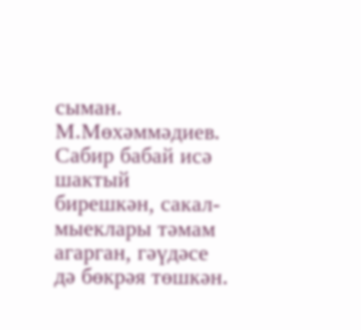сыман. М.Мөхәммәдиев. Сабир бабай исә шактый бирешкән, сакал-мыеклары тәмам агарган, гәүдәсе дә бөкрәя төшкән.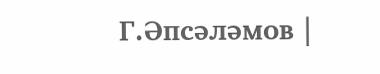Г.Әпсәләмов |